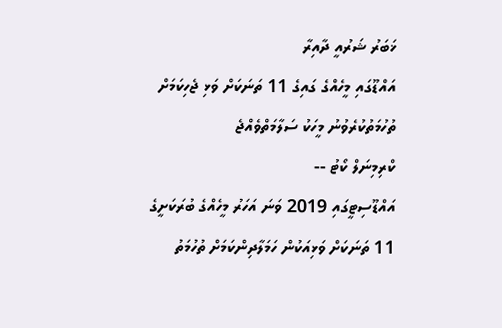ޚަބަރު ޝަރުއީ ދާއިރާ
އައްޑޫގައި މީހެއްގެ ގައިގެ 11 ތަނަކަށް ވަޅި ޖެހިކަމަށް ތުހުމަތުކުރެވުނު މީހަކު ސަލާމަތްވެއްޖެ
ކްރިމިނަލް ކޯޓު --
އައްޑޫސިޓީގައި 2019 ވަނަ އަހަރު މީހެއްގެ ބުރަކަށީގެ 11 ތަނަކަށް ވަޅިއަކުން ހަމަލާދިންކަމަށް ތުހުމަތު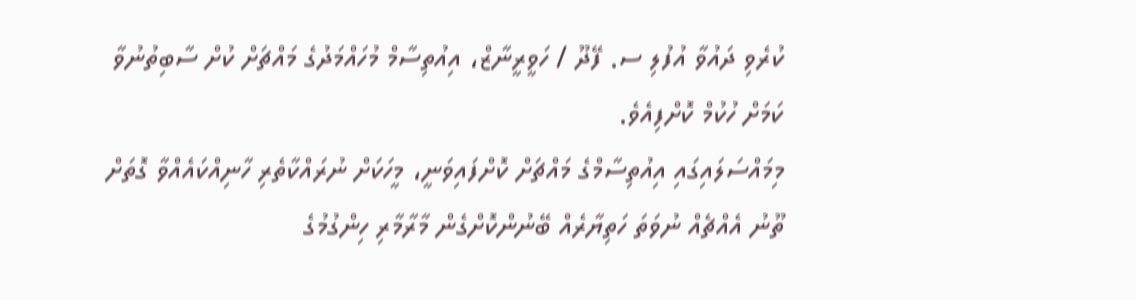ކުރެވި ދައުވާ އުފުލި ސ. ފޭދޫ / ހަވީރީނާޒް، އިއުތިސާމް މުހައްމަދުގެ މައްޗަށް ކުށް ސާބިތުނުވާ ކަމަށް ހުކުމް ކޮށްފިއެވެ.
މިމައްސަލައިގައި އިއުތިސާމްގެ މައްޗަށް ކޮށްފައިވަނީ، މީހަކަށް ނުރައްކާތެރި ހާނިއްކައެއްވާ ގޮތަށް ތޫނު އެއްޗެއް ނުވަތަ ހަތިޔާރެއް ބޭނުންކޮށްގެން މާރާމާރި ހިންގުމުގެ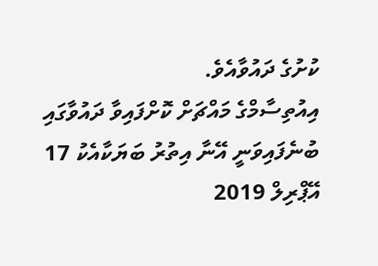ކުށުގެ ދައުވާއެވެ.
އިއުތިސާމްގެ މައްޗަށް ކޮށްފައިވާ ދައުވާގައި ބުނެފައިވަނީ އޭނާ އިތުރު ބަޔަކާއެކު 17 އޭޕްރިލް 2019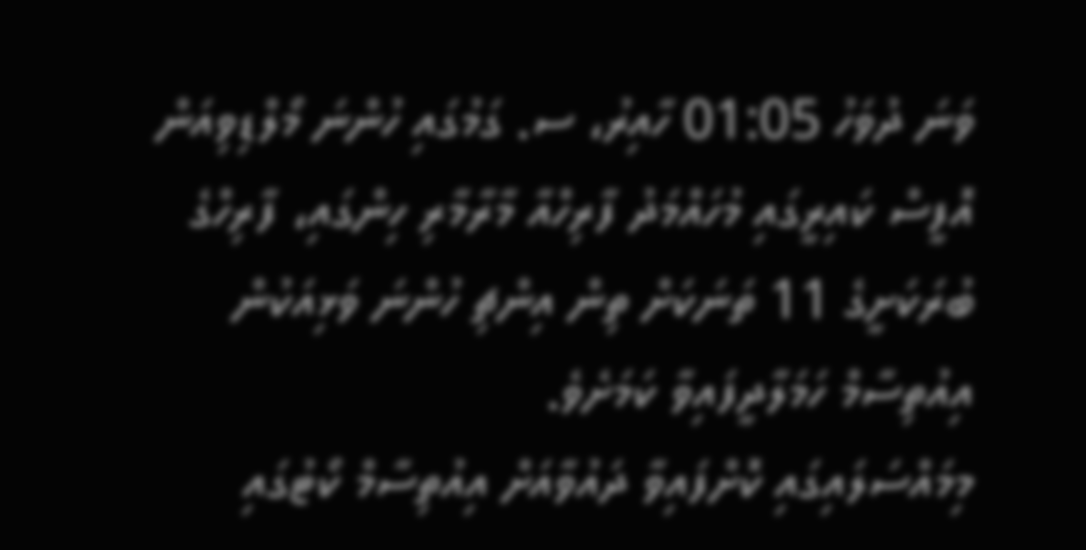ވަނަ ދުވަހު 01:05 ހާއިރު، ސ. ގަމުގައި ހުންނަ މޯލްޑިވިއަން އޮފީސް ކައިރީގައި މުހައްމަދު ފާރިހްއާ މާރާމާރި ހިންގައި، ފާރިހްގެ ބުރަކަށީގެ 11 ތަނަކަށް ތިން އިންޗި ހުންނަ ވަޅިއަކުން އިއުތިސާމް ހަމަލާދީފައިވާ ކަމަށެވެ.
މިމައްސަލައިގައި ކޮށްފައިވާ ދައުވާއަށް އިއުތިސާމް ކޯޓުގައި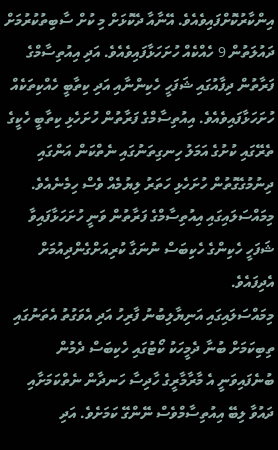އިންކާރުކޮށްފައިވެއެވެ. އޭނާއާ ދެކޮޅަށް މި ކުށް ސާބިތުކުރުމަށް ދައުލަތުން 9 ހެއްކެއް ހުށަހަޅާފައިވެއެވެ. އަދި އިއުތިސާމްގެ ފަރާތުން ދިފާއުގައި ޝަފަހީ ހެކިންނާއި އަދި ކިތާބީ ހެއްކިތަކެއް ހުށަހަޅާފައިވެއެވެ. އިއުތިސާމްގެ ފަރާތުން ހުށަހެޅި ކިތާބީ ހެކީގެ ތެރޭގައި ކުށުގެ އަމަލު ހިނގިތަނުގައި ނެތްކަން އަންގައި ދިނުމުގެގޮތުން ހުށަހެޅި ހަތަރު ލިޔުމެއް ވެސް ހިމެނެއެވެ. މިމައްސަލައިގައި އިއުތިސާމްގެ ފަރާތުން ވަނީ ހުށަހަޅާފައިވާ ޝަފަހީ ހެކިންގެ ހެކިބަސް ނުނަގާ ކުރިއަށްގެންދިއުމަށް އެދިފައެވެ.
މިމައްސަލައިގައި އަނިޔާލިބުނު ފާރިހު އަދި އެވަގުތު އެތަނުގައި ތިބިކަމަށް ބުނާ ދެމީހަކު ކޯޓުގައި ހެކިބަސް ދެމުން ބުނެފައިވަނީ އެ މާރާމާރީގެ ހާދިސާ ހަނދާން ނެތްކަމަށާއި ދައުވާ ލިބޭ އިއުތިސާމްވެސް ނޭންގޭ ކަމަށެވެ. އަދި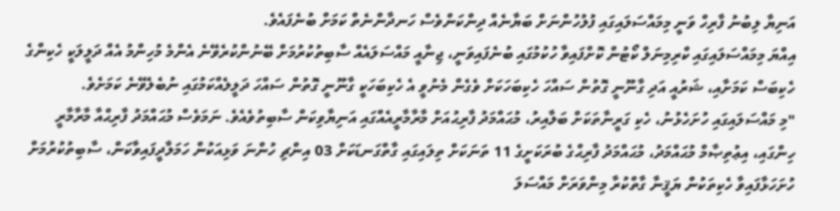އަނިޔާ ލިބުނު ފާރިހް ވަނީ މިމައްސަލައިގައި ފުލުހުންނަށް ބަޔާނެއް ދިންކަންވެސް ހަނދާންނެތް ކަމަށް ބުނެފައެވެ.
އިއްޔަ މިމައްސަލައިގައި ކްރިމިނަލް ކޯޓުން ކޮށްފައިވާ ހުކުމުގައި ބުނެފައިވަނީ، ޖިނާއީ މައްސަލައެއް ސާބިތުކުރުމަށް ބޭނުންކުރެވޭނެ އެންމެ މުހިންމު އެއް ދަލީލަކީ ހެކިންގެ ހެކިބަސް ކަމަށާއި، ޝަރުއީ އަދި ގާނޫނީ ގޮތުން ސައްހަ ހެކިބަހަކަށް ވެގެން މެނުވީ އެ ހެކިބަހަކީ ގާނޫނީ ގޮތުން ސައްހަ ދަލީލެއްކަމުގައި ނުބެލެވޭނެ ކަމަށެވެ.
"މި މައްސަލައިގައި ހުށަހެޅުނު، ހެކި ގަރީނާތަކަށް ބަލާއިރު، މުޙައްމަދު ފާރިޙުއަށް މާރާމާރީއެއްގައި އަނިޔާވިކަން ސާބިތުވެއެވެ. ނަމަވެސް މުޙައްމަދު ފާރިޙްއާ މާރާމާރީ ހިންގައި، އިޢުތިޞާމް މުޙައްމަދު، މުޙައްމަދު ފާރިޙްގެ ބުރަކަށީގެ 11 ތަނަކަށް ތިލައިގައި ގާތްގަނޑަކަށް 03 އިންޗި ހުންނަ ވަޅިއަކުން ހަމަލާދީފައިވާކަން، ސާބިތުކުރުމަށް ހުށަހަޅާފައިވާ ހެކިތަކުން ޔަޤީނާ ގާތްކުރާ މިންވަރަށް މައްސަލަ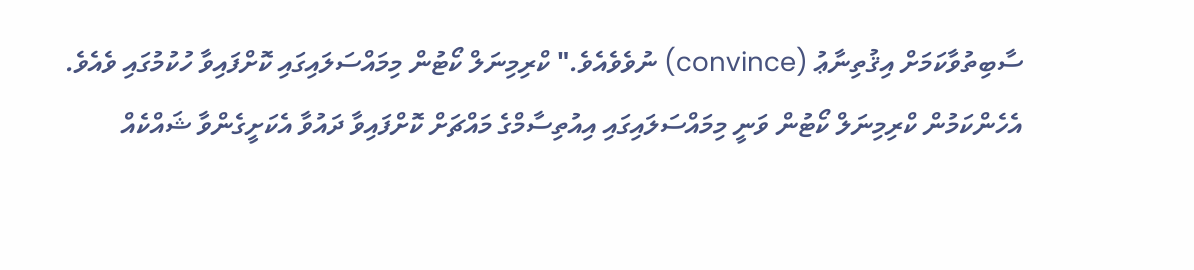ސާބިތުވާކަމަށް އިޤުތިނާޢު (convince) ނުވެވެއެވެ." ކްރިމިނަލް ކޯޓުން މިމައްސަލައިގައި ކޮށްފައިވާ ހުކުމުގައި ވެއެވެ.
އެހެންކަމުން ކްރިމިނަލް ކޯޓުން ވަނީ މިމައްސަލައިގައި އިއުތިސާމްގެ މައްޗަށް ކޮށްފައިވާ ދައުވާ އެކަށީގެންވާ ޝައްކެއް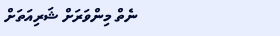ނެތް މިންވަރަށް ޝަރިއަތަށް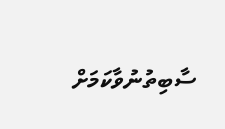ސާބިތުނުވާކަމަށް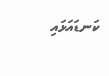ކަނޑައަޅައި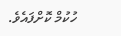ހުކުމް ކޮށްފައެވެ.